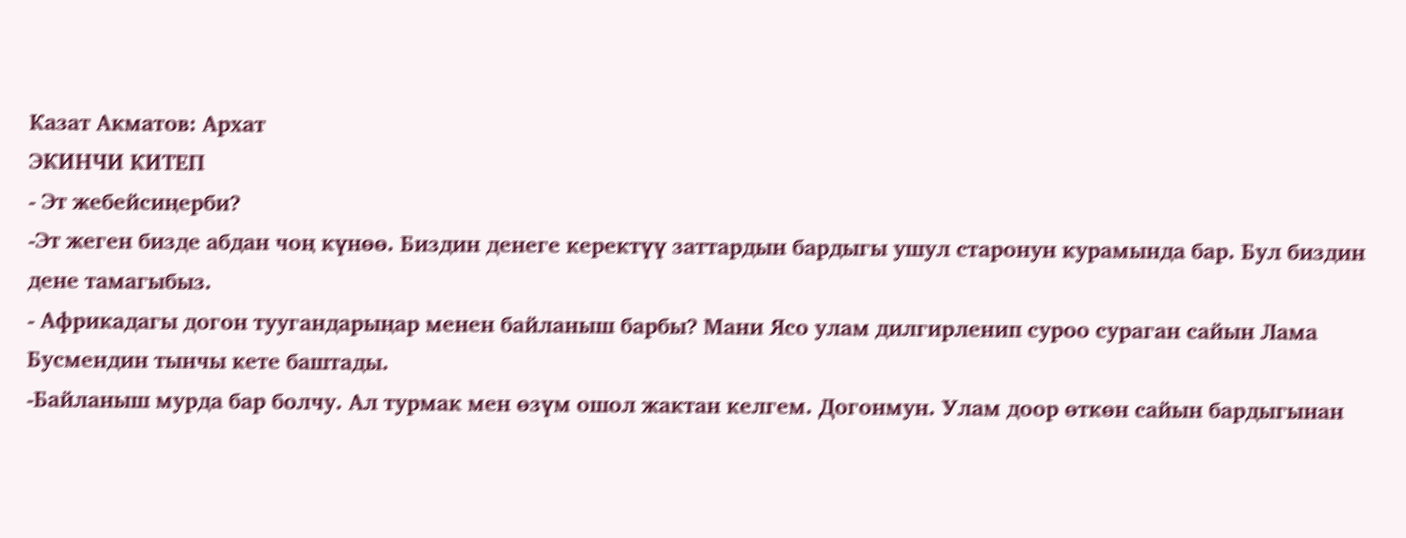Казат Акматов: Архат
ЭКИНЧИ КИТЕП
- Эт жебейсиңерби?
-Эт жеген бизде абдан чоң күнөө. Биздин денеге керектүү заттардын бардыгы ушул старонун курамында бар. Бул биздин дене тамагыбыз.
- Африкадагы догон туугандарыңар менен байланыш барбы? Мани Ясо улам дилгирленип суроо сураган сайын Лама Бусмендин тынчы кете баштады.
-Байланыш мурда бар болчу. Ал турмак мен өзүм ошол жактан келгем. Догонмун. Улам доор өткөн сайын бардыгынан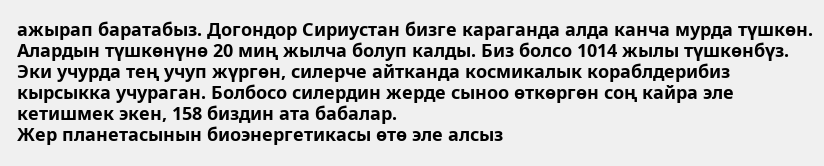ажырап баратабыз. Догондор Сириустан бизге караганда алда канча мурда түшкөн. Алардын түшкөнүнө 20 миң жылча болуп калды. Биз болсо 1014 жылы түшкөнбүз. Эки учурда тең учуп жүргөн, силерче айтканда космикалык кораблдерибиз кырсыкка учураган. Болбосо силердин жерде сыноо өткөргөн соң кайра эле кетишмек экен, 158 биздин ата бабалар.
Жер планетасынын биоэнергетикасы өтө эле алсыз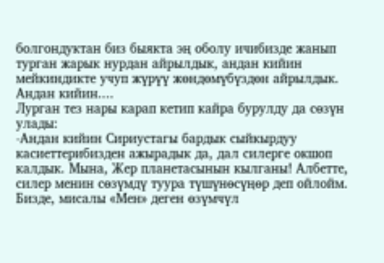болгондуктан биз быякта эң оболу ичибизде жанып турган жарык нурдан айрылдык, андан кийин мейкиндикте учуп жүрүү жөндөмүбүздөн айрылдык. Андан кийин....
Лурган тез нары карап кетип кайра бурулду да сөзүн улады:
-Андан кийин Сириустагы бардык сыйкырдуу касиеттерибизден ажырадык да, дал силерге окшоп калдык. Мына, Жер планетасынын кылганы! Албетте, силер менин сөзүмдү туура түшүнөсүңөр деп ойлойм. Бизде, мисалы «Мен» деген өзүмчүл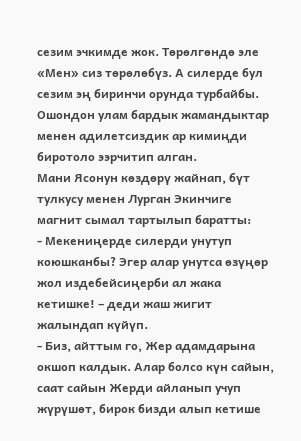сезим эчкимде жок. Төрөлгөндө эле «Мен» сиз төрөлөбүз. А силерде бул сезим эң биринчи орунда турбайбы. Ошондон улам бардык жамандыктар менен адилетсиздик ар кимиңди биротоло ээрчитип алган.
Мани Ясонун көздөрү жайнап, бүт тулкусу менен Лурган Экинчиге магнит сымал тартылып баратты:
- Мекениңерде силерди унутуп коюшканбы? Эгер алар унутса өзүңөр жол издебейсиңерби ал жака кетишке! – деди жаш жигит жалындап күйүп.
- Биз, айттым го, Жер адамдарына окшоп калдык. Алар болсо күн сайын, саат сайын Жерди айланып учуп жүрүшөт, бирок бизди алып кетише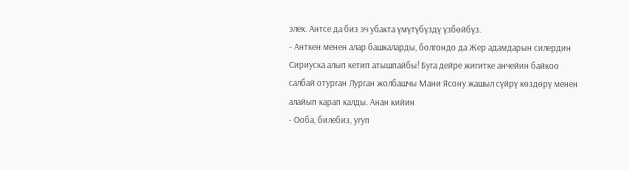элек. Антсе да биз эч убакта үмүтүбүздү үзбөйбүз.
- Анткен менен алар башкаларды, болгондо да Жер адамдарын силердин Сириуска алып кетип атышпайбы! Буга дейре жигитке анчейин байкоо салбай отурган Лурган жолбашчы Мани Ясону жашыл сүйрү көздөрү менен алайып карап калды. Анан кийин
- Ооба, билебиз, угуп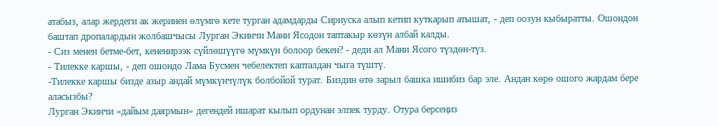атабыз, алар жердеги ак жеринен өлүмгө кете турган адамдарды Сириуска алып кетип куткарып атышат, - деп оозун кыбыратты. Ошондон баштап дропалардын жолбашчысы Лурган Экинчи Мани Ясодон таптакыр көзүн албай калды.
- Сиз менен бетме-бет, кененирээк сүйлөшүүгө мүмкүн болоор бекен? - деди ал Мани Ясого түздөн-түз.
- Тилекке каршы, - деп ошондо Лама Бусмен чебелектеп капталдан чыга түштү.
-Тилекке каршы бизде азыр андай мүмкүнчүлүк болбойой турат. Биздин өтө зарыл башка ишибиз бар эле. Андан көрө ошого жардам бере аласызбы?
Лурган Экинчи «дайым даярмын» дегендей ишарат кылып ордунан элпек турду. Отура берсеңиз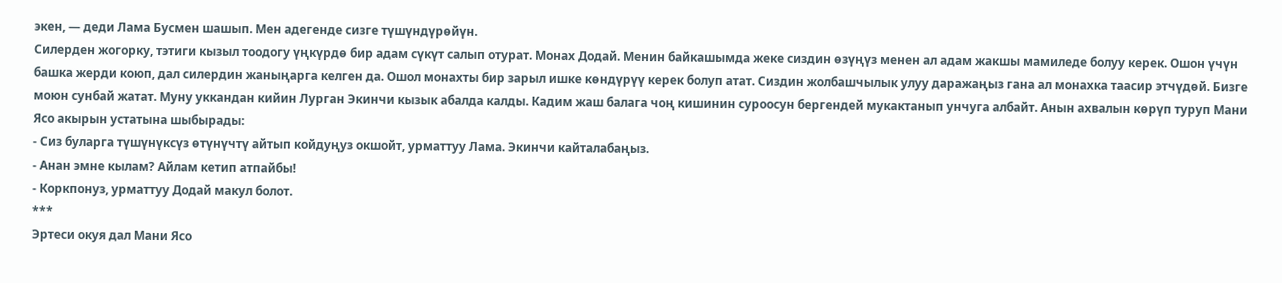экен, — деди Лама Бусмен шашып. Мен адегенде сизге түшүндүрөйүн.
Силерден жогорку, тэтиги кызыл тоодогу үңкүрдө бир адам сүкүт салып отурат. Монах Додай. Менин байкашымда жеке сиздин өзүңүз менен ал адам жакшы мамиледе болуу керек. Ошон үчүн башка жерди коюп, дал силердин жаныңарга келген да. Ошол монахты бир зарыл ишке көндүрүү керек болуп атат. Сиздин жолбашчылык улуу даражаңыз гана ал монахка таасир этчүдөй. Бизге моюн сунбай жатат. Муну уккандан кийин Лурган Экинчи кызык абалда калды. Кадим жаш балага чоң кишинин суроосун бергендей мукактанып унчуга албайт. Анын ахвалын көрүп туруп Мани Ясо акырын устатына шыбырады:
- Сиз буларга түшүнүксүз өтүнүчтү айтып койдуңуз окшойт, урматтуу Лама. Экинчи кайталабаңыз.
- Анан эмне кылам? Айлам кетип атпайбы!
- Коркпонуз, урматтуу Додай макул болот.
***
Эртеси окуя дал Мани Ясо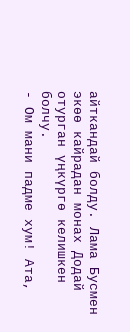айткандай болду. Лама Бусмен экөө кайрадан монах Додай отурган үңкүргө келишкен болчу.
- Ом мани падме хум! Ата,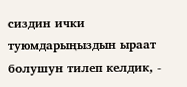сиздин ички туюмдарыңыздын ыраат болушун тилеп келдик, -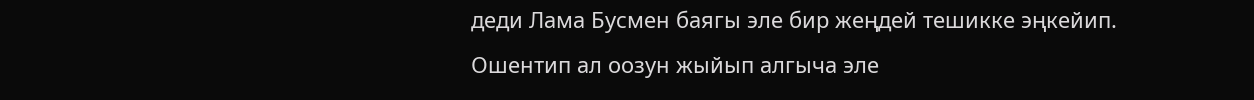деди Лама Бусмен баягы эле бир жеңдей тешикке эңкейип.
Ошентип ал оозун жыйып алгыча эле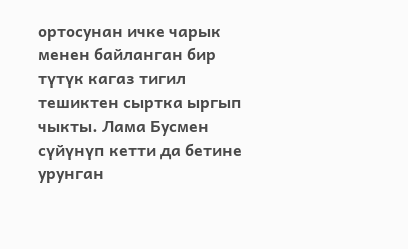ортосунан ичке чарык менен байланган бир түтүк кагаз тигил тешиктен сыртка ыргып чыкты. Лама Бусмен сүйүнүп кетти да бетине урунган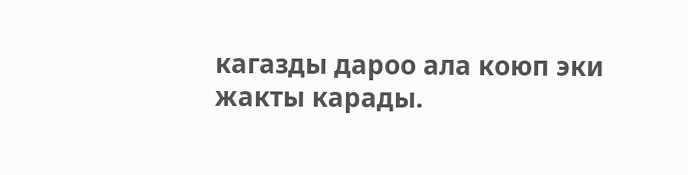кагазды дароо ала коюп эки жакты карады.